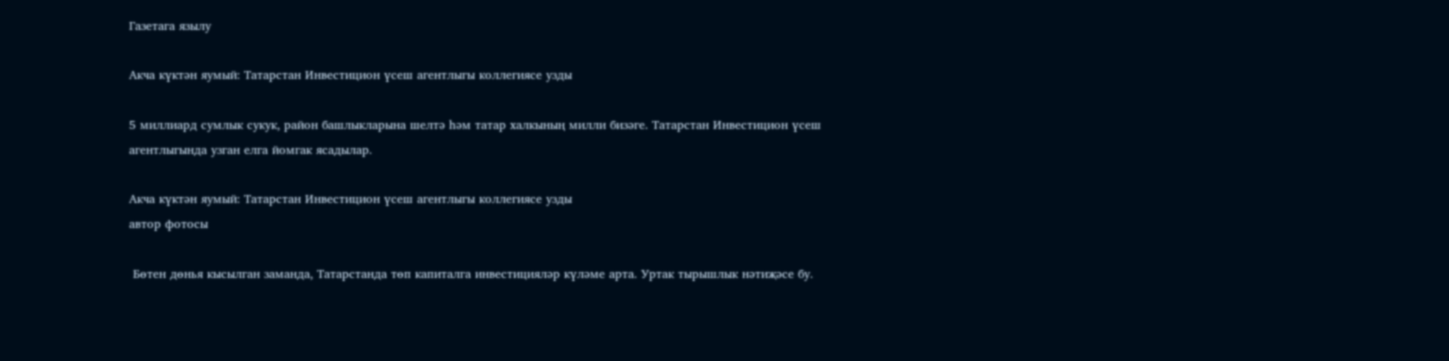Газетага язылу

Акча күктән яумый: Татарстан Инвестицион үсеш агентлыгы коллегиясе узды

5 миллиард сумлык сукук, район башлыкларына шелтә һәм татар халкының милли бизәге. Татарстан Инвестицион үсеш агентлыгында узган елга йомгак ясадылар.

Акча күктән яумый: Татарстан Инвестицион үсеш агентлыгы коллегиясе узды
автор фотосы

 Бөтен дөнья кысылган заманда, Татарстанда төп капиталга инвестицияләр күләме арта. Уртак тырышлык нәтиҗәсе бу.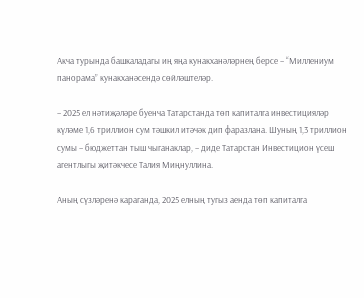Акча турында башкаладагы иң яңа кунакханәләрнең берсе – “Миллениум панорама” кунакханәсендә сөйләштеләр.

– 2025 ел нәтиҗәләре буенча Татарстанда төп капиталга инвестицияләр күләме 1,6 триллион сум тәшкил итәчәк дип фаразлана. Шуның 1,3 триллион сумы – бюджеттан тыш чыганаклар, – диде Татарстан Инвестицион үсеш агентлыгы җитәкчесе Талия Миңнуллина.

Аның сүзләренә караганда, 2025 елның тугыз аенда төп капиталга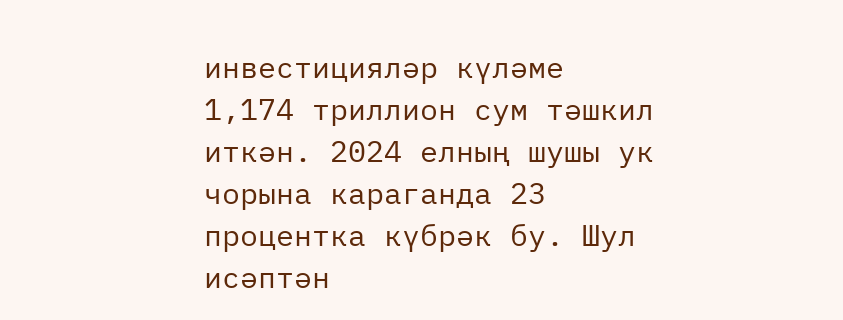инвестицияләр күләме 1,174 триллион сум тәшкил иткән. 2024 елның шушы ук чорына караганда 23 процентка күбрәк бу. Шул исәптән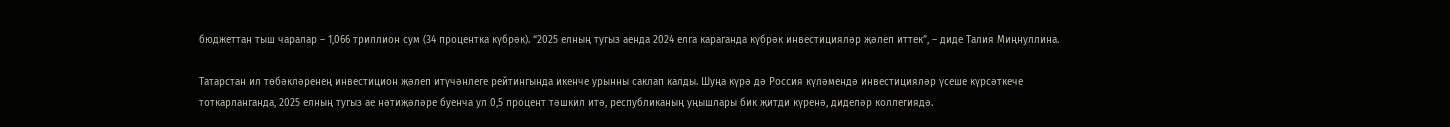бюджеттан тыш чаралар – 1,066 триллион сум (34 процентка күбрәк). “2025 елның тугыз аенда 2024 елга караганда күбрәк инвестицияләр җәлеп иттек”, – диде Талия Миңнуллина.

Татарстан ил төбәкләренең инвестицион җәлеп итүчәнлеге рейтингында икенче урынны саклап калды. Шуңа күрә дә Россия күләмендә инвестицияләр үсеше күрсәткече тоткарланганда, 2025 елның тугыз ае нәтиҗәләре буенча ул 0,5 процент тәшкил итә, республиканың уңышлары бик җитди күренә, диделәр коллегиядә.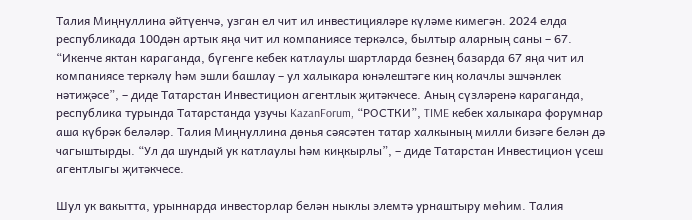Талия Миңнуллина әйтүенчә, узган ел чит ил инвестицияләре күләме кимегән. 2024 елда республикада 100дән артык яңа чит ил компаниясе теркәлсә, былтыр аларның саны – 67. “Икенче яктан караганда, бүгенге кебек катлаулы шартларда безнең базарда 67 яңа чит ил компаниясе теркәлү һәм эшли башлау – ул халыкара юнәлештәге киң колачлы эшчәнлек нәтиҗәсе”, – диде Татарстан Инвестицион агентлык җитәкчесе. Аның сүзләренә караганда, республика турында Татарстанда узучы KazanForum, “РОСТКИ”, TIME кебек халыкара форумнар аша күбрәк беләләр. Талия Миңнуллина дөнья сәясәтен татар халкының милли бизәге белән дә чагыштырды. “Ул да шундый ук катлаулы һәм киңкырлы”, – диде Татарстан Инвестицион үсеш агентлыгы җитәкчесе.

Шул ук вакытта, урыннарда инвесторлар белән ныклы элемтә урнаштыру мөһим. Талия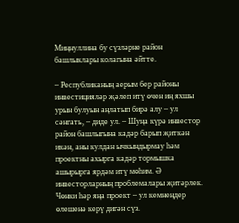Миңнуллина бу сүзләрне район башлыклары колагына әйтте.

– Республиканың аерым бер районы инвестицияләр җәлеп итү өчен иң яхшы урын булуын аңлатып бирә алу – ул сәнгать, – диде ул. – Шуңа күрә инвестор район башлыгына кадәр барып җиткән икән, аны кулдан ычкындырмау һәм проектны ахырга кадәр тормышка ашырырга ярдәм итү мөһим. Ә инвесторларның проблемалары җитәрлек. Чөнки һәр яңа проект – ул кемнеңдер өлешенә керү дигән сүз.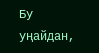Бу уңайдан,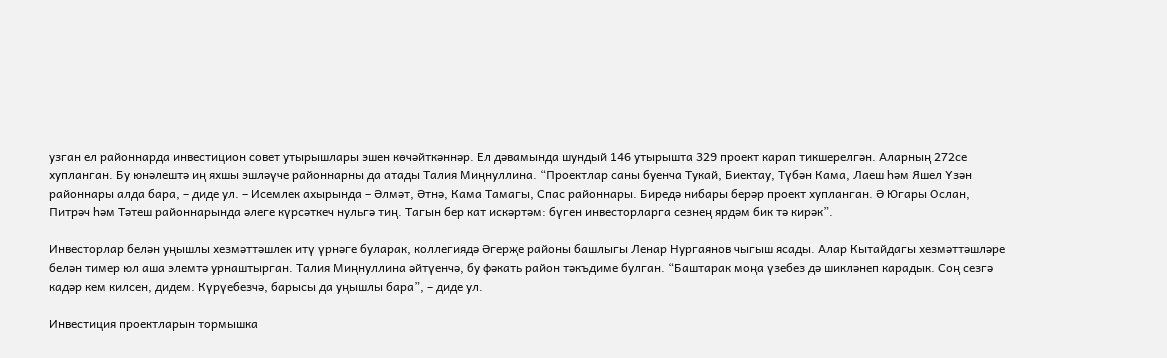узган ел районнарда инвестицион совет утырышлары эшен көчәйткәннәр. Ел дәвамында шундый 146 утырышта 329 проект карап тикшерелгән. Аларның 272се хупланган. Бу юнәлештә иң яхшы эшләүче районнарны да атады Талия Миңнуллина. “Проектлар саны буенча Тукай, Биектау, Түбән Кама, Лаеш һәм Яшел Үзән районнары алда бара, – диде ул. – Исемлек ахырында – Әлмәт, Әтнә, Кама Тамагы, Спас районнары. Биредә нибары берәр проект хупланган. Ә Югары Ослан, Питрәч һәм Тәтеш районнарында әлеге күрсәткеч нульгә тиң. Тагын бер кат искәртәм: бүген инвесторларга сезнең ярдәм бик тә кирәк”.

Инвесторлар белән уңышлы хезмәттәшлек итү үрнәге буларак, коллегиядә Әгерҗе районы башлыгы Ленар Нургаянов чыгыш ясады. Алар Кытайдагы хезмәттәшләре белән тимер юл аша элемтә урнаштырган. Талия Миңнуллина әйтүенчә, бу фәкать район тәкъдиме булган. “Баштарак моңа үзебез дә шикләнеп карадык. Соң сезгә кадәр кем килсен, дидем. Күрүебезчә, барысы да уңышлы бара”, – диде ул.

Инвестиция проектларын тормышка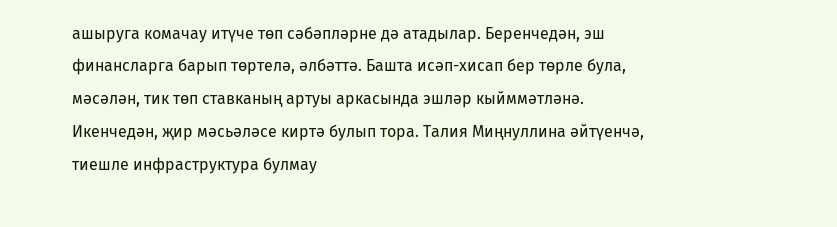ашыруга комачау итүче төп сәбәпләрне дә атадылар. Беренчедән, эш финансларга барып төртелә, әлбәттә. Башта исәп-хисап бер төрле була, мәсәлән, тик төп ставканың артуы аркасында эшләр кыйммәтләнә. Икенчедән, җир мәсьәләсе киртә булып тора. Талия Миңнуллина әйтүенчә, тиешле инфраструктура булмау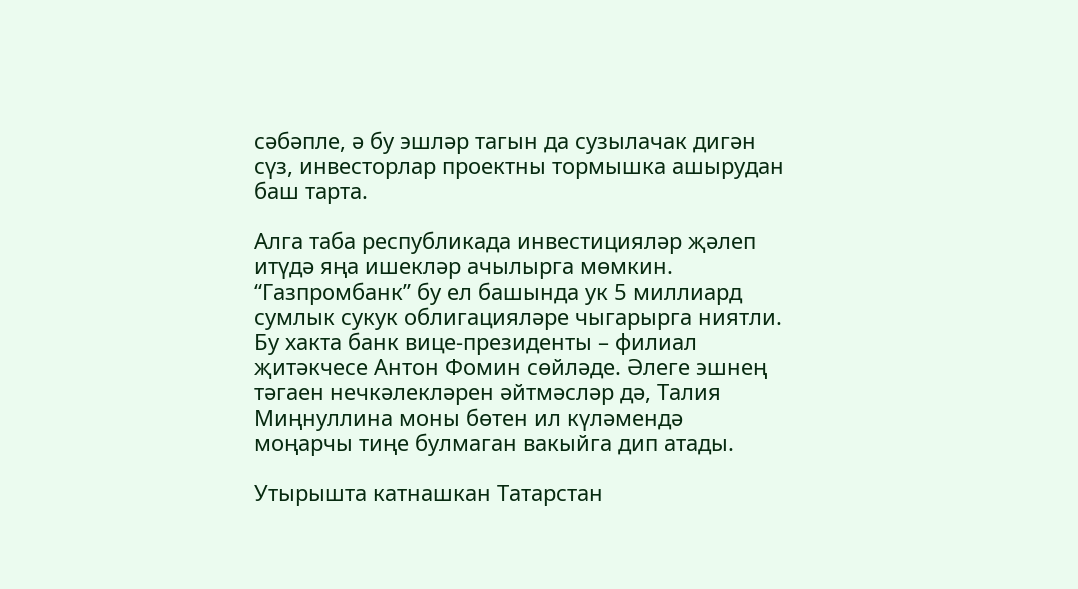сәбәпле, ә бу эшләр тагын да сузылачак дигән сүз, инвесторлар проектны тормышка ашырудан баш тарта.

Алга таба республикада инвестицияләр җәлеп итүдә яңа ишекләр ачылырга мөмкин. “Газпромбанк” бу ел башында ук 5 миллиард сумлык сукук облигацияләре чыгарырга ниятли. Бу хакта банк вице-президенты – филиал җитәкчесе Антон Фомин сөйләде. Әлеге эшнең тәгаен нечкәлекләрен әйтмәсләр дә, Талия Миңнуллина моны бөтен ил күләмендә моңарчы тиңе булмаган вакыйга дип атады.

Утырышта катнашкан Татарстан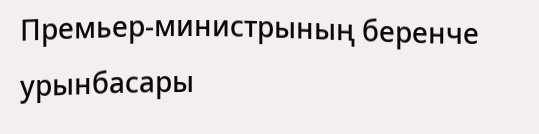Премьер-министрының беренче урынбасары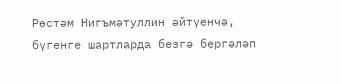Рөстәм Нигъмәтуллин әйтүенчә, бүгенге шартларда безгә бергәләп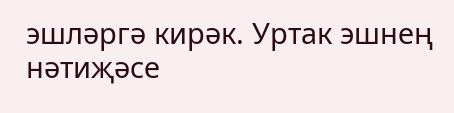эшләргә кирәк. Уртак эшнең нәтиҗәсе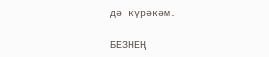дә күрәкәм.

БЕЗНЕҢ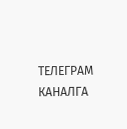ТЕЛЕГРАМ КАНАЛГА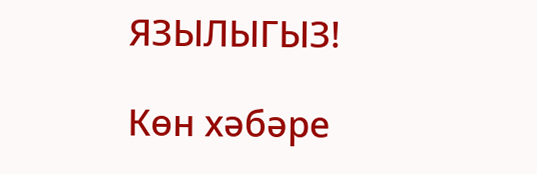ЯЗЫЛЫГЫЗ!

Көн хәбәре